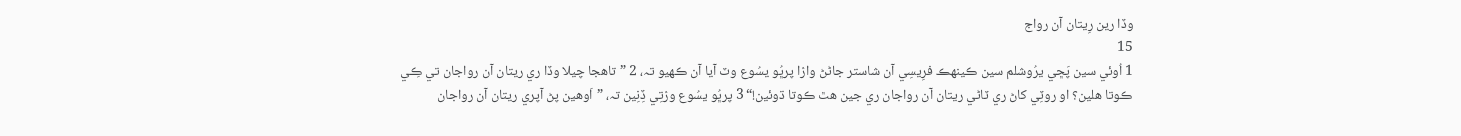وڏا رين رِيتان آن رواج
15
1 اُوئي سين پَڇي يرُوشلم سين ڪينهڪ فرِيسِي آن شاستر جاڻڻ واۯا پرڀُو يسُوع وٽ آيا آن ڪھيو تہ، 2 ”تاھجا چيلا وڏا ري ريتان آن رواجان تي ڪِي ڪوتا ھلين؟ او روٽِي کاڻ ري ٽاڻي ريتان آن رواجان ري جين ھٿ ڪوتا ڌوئين!“ 3 پرڀُو يسُوع وۯتِي ڏِنِين تہ، ”اَوھين پڻ آپري ريتان آن رواجان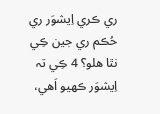ري ڪري اِيشوَر ري حُڪم ري جين ڪِي نٿا ھلو؟ 4 ڪِي تہ اِيشوَر ڪھيو اَھي،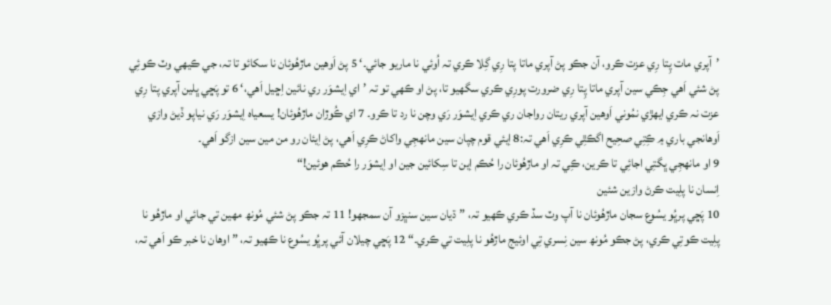’آپري مات پِتا رِي عزت ڪرو، آن جڪو پڻ آپري ماتا پتا رِي گِلا ڪري تہ اُوئي نا ماريو جائي۔‘ 5 پڻ اَوھين ماڙھُوئان نا سکائو تا تہ، جي ڪيھي وٽ ڪوئِي پڻ شئي اَھي جِڪي سين آپري ماتا پِتا رِي ضرورت پورِي ڪري سگھيو تا، پڻ او ڪھي تو تہ ’اي اِيشوَر ري نائين اِڇيل اَھي،‘ 6 تو پَڇي ڀلين آپري پتا رِي عزت نہ ڪري ايھڙي نمُوني اَوھين آپري ريتان رواجان ري ڪري اِيشوَر رَي وچن نا رد تا ڪرو۔ 7 اي ڪُوڙان ماڙھُوئان! يسعياہ اِيشوَر رَي نياپو ڏيڻ واۯي اَوھانجي باري ۾ ڪِتِي صحِيح اگڪٿِي ڪرِي اَھي تہ:8 اِيئي قوم چپان سين مانھجِي واکاڻ ڪرِي اَھي، پڻ اِيئان رو من مين سين اۯگو اَھي۔
9 او مانھجِي ڀگتِي اجائِي تا ڪرين، ڪِي تہ او ماڙھُوئان را حُڪم اِين تا سِکائين جين او اِيشوَر را حُڪم ھوئين!“
اِنسان نا پلِيت ڪرڻ واۯين شئين
10 پَڇي پرڀُو يسُوع سجان ماڙھُوئان نا آپ وٽ سڏ ڪري ڪھيو تہ، ”ڌيان سين سنڀۯو آن سمجھو! 11 تہ جڪو پڻ شئي مُونھ مھين تي جائي او ماڙھُو نا پلِيت ڪوتِي ڪري، پڻ جڪو مُونھ سين نِسري تِي اوئيج ماڙھُو نا پلِيت تي ڪري۔“ 12 پَڇي چيلان آئي پرڀُو يسُوع نا ڪھيو تہ، ”اوھان نا خبر ڪو اَھي تہ،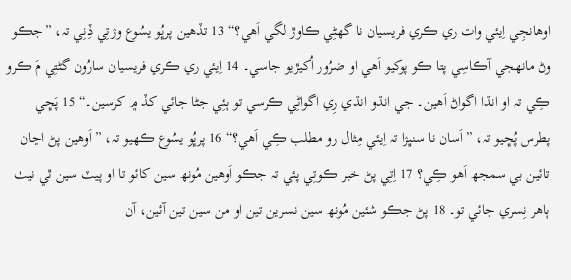اوهانجِي اِيئي وات ري ڪري فريسيان نا گھڻِي ڪاوڙ لگي اَھي؟“ 13 تڏھين پرڀُو يسُوع وۯتِي ڏِنِي تہ، ”جڪو وڻ مانھجي آڪاسِي پتا ڪو پوکيو اَھي او ضرُور اُکيڙيو جاسي۔ 14 اِيئي ري ڪري فريسيان سارُون گڻتِي مَ ڪرو ڪِي تہ او انڌا اگواڻ اَھين۔ جي انڌو انڌي رِي اگواڻِي ڪرسي تو ٻئِي جڻا جائي کڏ ۾ کرسين۔“ 15 پَڇي پطرس پُڇيو تہ، ”اَسان نا سنڀۯا تہ اِيئي مِثال رو مطلب ڪِي اَھي؟“ 16 پرڀُو يسُوع ڪھيو تہ، ”اَوھين پڻ اڃان تائين بي سمجھ اَھو ڪِي؟ 17 اِتِي پڻ خبر ڪوتِي پئي تہ جڪو اَوھين مُونھ سين کائو تا او پيٽ سين ٿي نيٺ ٻاھر نِسري جائي تو۔ 18 پڻ جڪو شئين مُونھ سين نسرين تين او من سين تين آئين، آن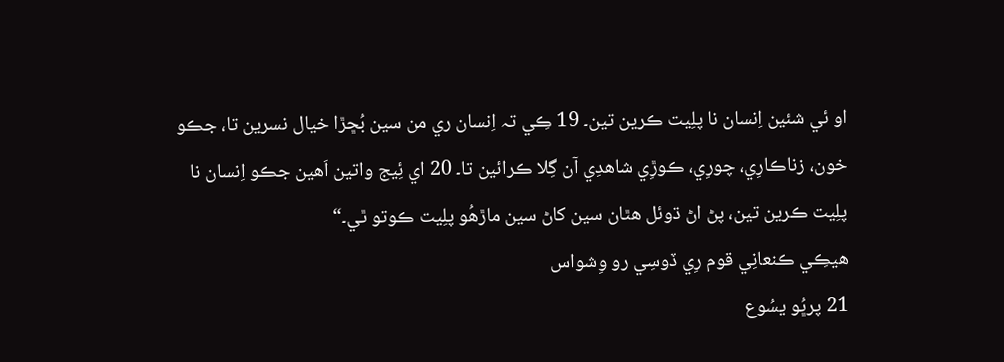او ئي شئين اِنسان نا پلِيت ڪرين تين۔ 19 ڪِي تہ اِنسان ري من سين بُڇڙا خيال نسرين تا، جڪو خون، زناڪارِي، چورِي، ڪوڙِي شاھدِي آن گِلا ڪرائين تا۔ 20 اي ئِيج واتين اَھين جڪو اِنسان نا پلِيت ڪرين تين، پڻ اڻ ڌوئل ھٿان سين کاڻ سين ماڙھُو پلِيت ڪوتو ٿي۔“
ھيڪِي ڪنعانِي قوم رِي ڏوسِي رو وِشواس
21 پرڀُو يسُوع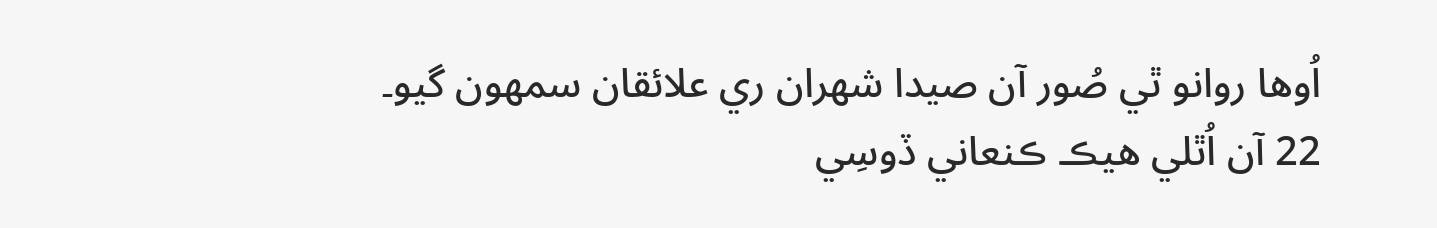اُوھا روانو ٿي صُور آن صيدا شھران ري علائقان سمھون گيو۔ 22 آن اُٿلي ھيڪ ڪنعاني ڏوسِي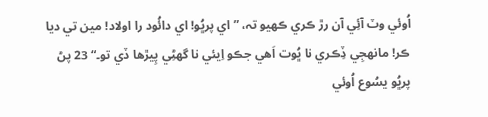اُوئي وٽ آئِي آن رڙ ڪري ڪھيو تہ، ”اي پرڀُو! اي دائُود را اولاد! مين تي ديا ڪر! مانھجِي ڏِڪري نا ڀُوت اَھي جڪو اِيئي نا گھڻِي پِيڙھا ڏي تو۔“ 23 پڻ پرڀُو يسُوع اُوئي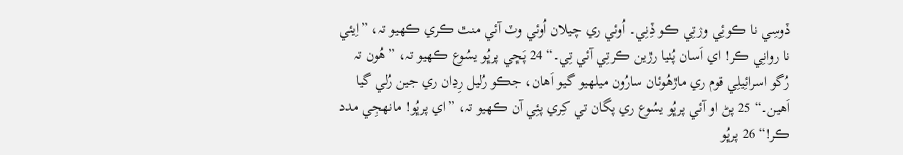ڏوسِي نا ڪوئِي وۯتِي ڪو ڏِنِي۔ اُوئي ري چيلان اُوئي وٽ آئي منٿ ڪري ڪھيو تہ، ”اِيئي نا روانِي ڪر! اي اَسان پُٺيا رڙين ڪرتِي آئي تِي۔“ 24 پَڇي پرڀُو يسُوع ڪھيو تہ، ”ھُون تہ رُگو اسرائِيلِي قوم ري ماڙھُوئان سارُون ميلھيو گيو اَھان، جڪو رُليل رِڍان ري جين رُلي گيا اَھين۔“ 25 پڻ او آئي پرڀُو يسُوع ري پگان تي کِري پئِي آن ڪھيو تہ، ”اي پرڀُو! مانھجِي مدد ڪر!“ 26 پرڀُو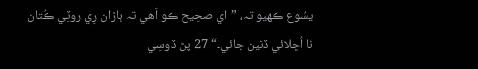يسُوع ڪھيو تہ، ”اي صحِيح ڪو اَھي تہ ٻاۯان رِي روٽِي ڪُتان نا اُڇلائي ڏنين جائي۔“ 27 پڻ ڏوسِي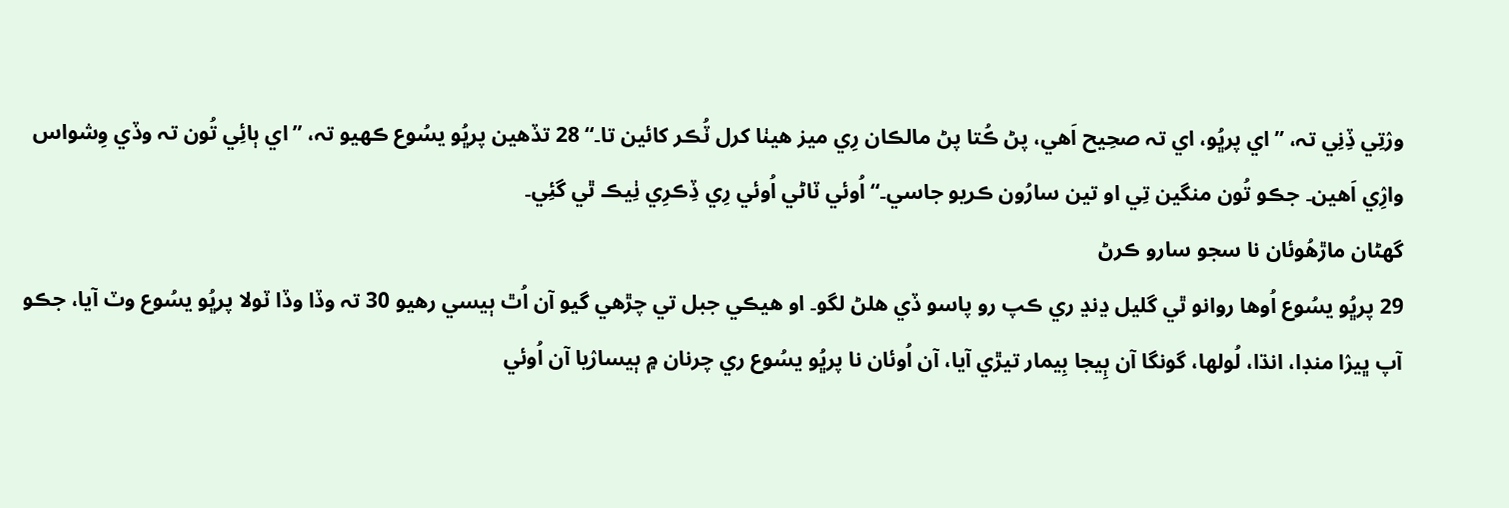وۯتِي ڏِنِي تہ، ”اي پرڀُو، اي تہ صحِيح اَھي، پڻ ڪُتا پڻ مالڪان رِي ميز ھيٺا کرل ٽُڪر کائين تا۔“ 28 تڏھين پرڀُو يسُوع ڪھيو تہ، ”اي ٻائِي تُون تہ وڏي وِشواس واۯِي اَھين۔ جڪو تُون منگين تِي او تين سارُون ڪريو جاسي۔“ اُوئي ٽاڻي اُوئي رِي ڏِڪرِي ٺِيڪ ٿي گئِي۔
گھڻان ماڙھُوئان نا سجو سارو ڪرڻ
29 پرڀُو يسُوع اُوھا روانو ٿي گليل ڍنڍ ري ڪپ رو پاسو ڏي ھلڻ لگو۔ او ھيڪي جبل تي چڙھي گيو آن اُٿ ٻيسي رھيو 30 تہ وڏا وڏا ٽولا پرڀُو يسُوع وٽ آيا، جڪو آپ ڀيۯا منڊا، انڌا، لُولھا، گونگا آن ٻِيجا بِيمار تيڙي آيا، آن اُوئان نا پرڀُو يسُوع ري چرنان ۾ ٻيساۯيا آن اُوئي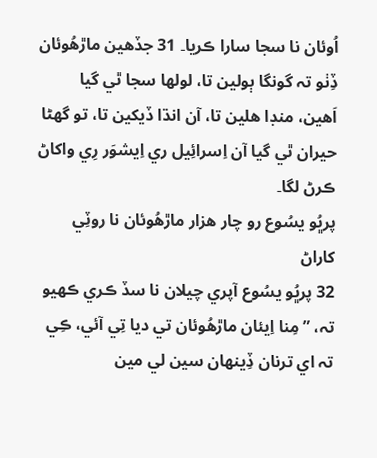اُوئان نا سجا سارا ڪريا۔ 31 جڏھين ماڙھُوئان ڏِٺو تہ گونگا ٻولين تا، لولھا سجا ٿي گيا اَھين، منڊا ھلين تا، آن انڌا ڏيکين تا، تو گھڻا حيران ٿي گيا آن اِسرائِيل ري اِيشوَر رِي واکاڻ ڪرڻ لگا۔
پرڀُو يسُوع رو چار ھزار ماڙھُوئان نا روٽِي کاراڻ
32 پرڀُو يسُوع آپري چيلان نا سڏ ڪري ڪھيو تہ، ”مِنا اِيئان ماڙھُوئان تي ديا تِي آئي، ڪِي تہ اي ترنان ڏِينھان سين لي مين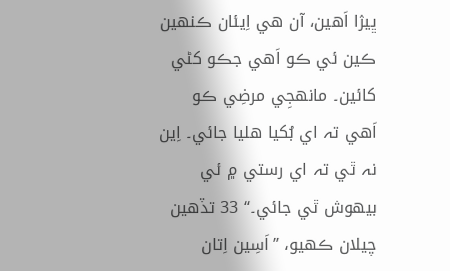ڀيۯا اَھين، آن ھي اِيئان ڪنھين ڪين ئي ڪو اَھي جڪو کڻي کائين۔ مانھجِي مرضِي ڪو اَھي تہ اي بُکيا ھليا جائي۔ اِين نہ ٿي تہ اي رستي ۾ ئي بيھوش ٿي جائي۔“ 33 تڏھين چيلان ڪھيو، ”اَسِين اِتان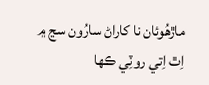ماڙھُوئان نا کاراڻ سارُون سڃ ۾ اِٿ اِتي روٽِي ڪھا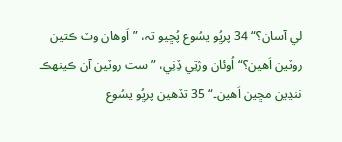لي آسان؟“ 34 پرڀُو يسُوع پُڇيو تہ، ”اَوھان وٽ ڪتين روٽين اَھين؟“ اُوئان وۯتِي ڏِنِي، ”ست روٽين آن ڪينهڪ ننڍين مڇين اَھين۔“ 35 تڏھين پرڀُو يسُوع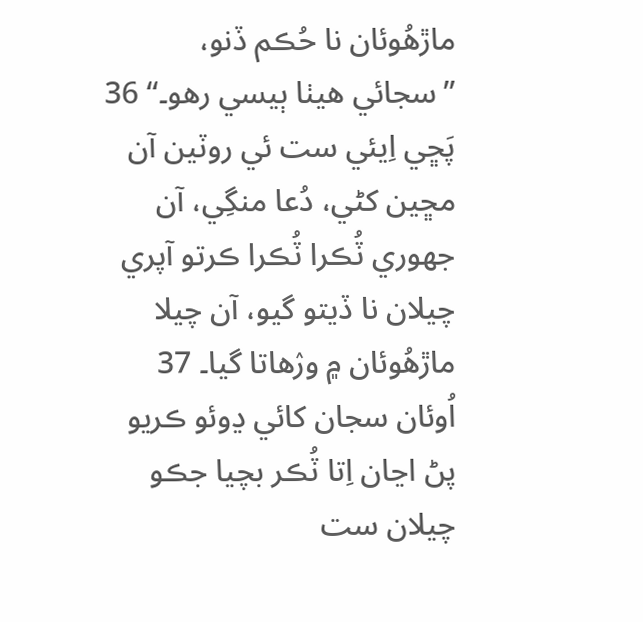ماڙھُوئان نا حُڪم ڏنو، ”سجائي ھيٺا ٻيسي رھو۔“ 36 پَڇي اِيئي ست ئي روٽين آن مڇين کڻي، دُعا منگِي، آن جھوري ٽُڪرا ٽُڪرا ڪرتو آپري چيلان نا ڏيتو گيو، آن چيلا ماڙھُوئان ۾ وۯھاتا گيا۔ 37 اُوئان سجان کائي ڍوئو ڪريو پڻ اڃان اِتا ٽُڪر بچيا جڪو چيلان ست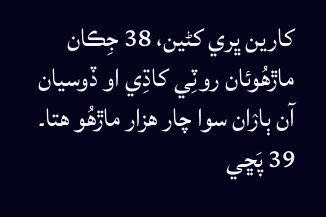کارين ڀري کڻين، 38 جِڪان ماڙھُوئان روٽِي کاڌِي او ڏوسيان آن ٻاۯان سوا چار ھزار ماڙھُو ھتا۔ 39 پَڇي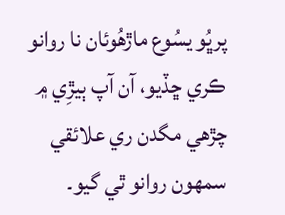پرڀُو يسُوع ماڙھُوئان نا روانو ڪري ڇڏيو، آن آپ ٻيڙِي ۾ چڙھي مگدن ري علائقي سمھون روانو ٿي گيو۔